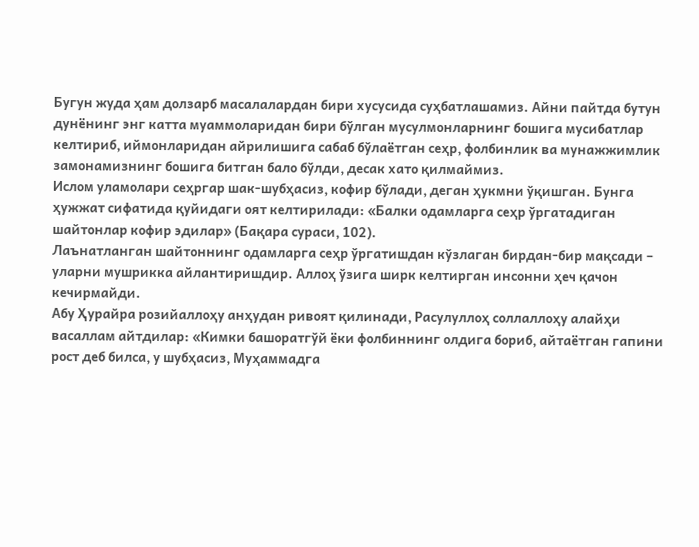Бугун жуда ҳам долзарб масалалардан бири хусусида суҳбатлашамиз. Айни пайтда бутун дунёнинг энг катта муаммоларидан бири бўлган мусулмонларнинг бошига мусибатлар келтириб, иймонларидан айрилишига сабаб бўлаётган сеҳр, фолбинлик ва мунажжимлик замонамизнинг бошига битган бало бўлди, десак хато қилмаймиз.
Ислом уламолари сеҳргар шак-шубҳасиз, кофир бўлади, деган ҳукмни ўқишган. Бунга ҳужжат сифатида қуйидаги оят келтирилади: «Балки одамларга сеҳр ўргатадиган шайтонлар кофир эдилар» (Бақара сураси, 102).
Лаънатланган шайтоннинг одамларга сеҳр ўргатишдан кўзлаган бирдан-бир мақсади – уларни мушрикка айлантиришдир. Аллоҳ ўзига ширк келтирган инсонни ҳеч қачон кечирмайди.
Абу Ҳурайра розийаллоҳу анҳудан ривоят қилинади, Расулуллоҳ соллаллоҳу алайҳи васаллам айтдилар: «Кимки башоратгўй ёки фолбиннинг олдига бориб, айтаётган гапини рост деб билса, у шубҳасиз, Муҳаммадга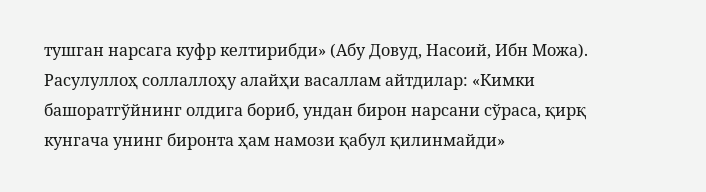тушган нарсага куфр келтирибди» (Абу Довуд, Насоий, Ибн Можа).
Расулуллоҳ соллаллоҳу алайҳи васаллам айтдилар: «Кимки башоратгўйнинг олдига бориб, ундан бирон нарсани сўраса, қирқ кунгача унинг биронта ҳам намози қабул қилинмайди»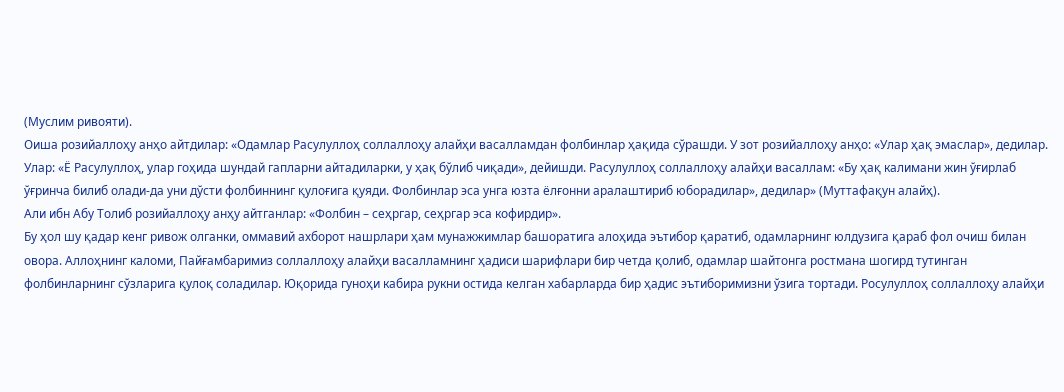(Муслим ривояти).
Оиша розийаллоҳу анҳо айтдилар: «Одамлар Расулуллоҳ соллаллоҳу алайҳи васалламдан фолбинлар ҳақида сўрашди. У зот розийаллоҳу анҳо: «Улар ҳақ эмаслар», дедилар. Улар: «Ё Расулуллоҳ, улар гоҳида шундай гапларни айтадиларки, у ҳақ бўлиб чиқади», дейишди. Расулуллоҳ соллаллоҳу алайҳи васаллам: «Бу ҳақ калимани жин ўғирлаб ўғринча билиб олади-да уни дўсти фолбиннинг қулоғига қуяди. Фолбинлар эса унга юзта ёлғонни аралаштириб юборадилар», дедилар» (Муттафақун алайҳ).
Али ибн Абу Толиб розийаллоҳу анҳу айтганлар: «Фолбин – сеҳргар, сеҳргар эса кофирдир».
Бу ҳол шу қадар кенг ривож олганки, оммавий ахборот нашрлари ҳам мунажжимлар башоратига алоҳида эътибор қаратиб, одамларнинг юлдузига қараб фол очиш билан овора. Аллоҳнинг каломи, Пайғамбаримиз соллаллоҳу алайҳи васалламнинг ҳадиси шарифлари бир четда қолиб, одамлар шайтонга ростмана шогирд тутинган фолбинларнинг сўзларига қулоқ соладилар. Юқорида гуноҳи кабира рукни остида келган хабарларда бир ҳадис эътиборимизни ўзига тортади. Росулуллоҳ соллаллоҳу алайҳи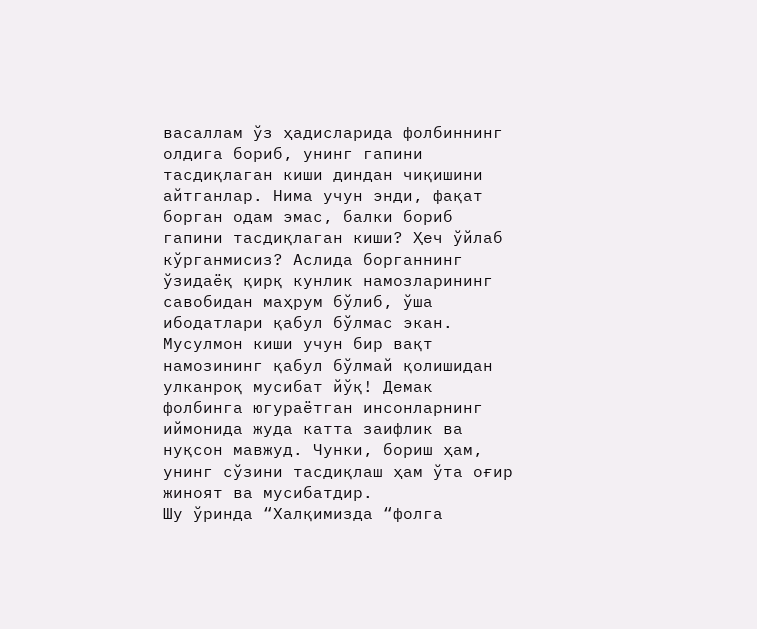васаллам ўз ҳадисларида фолбиннинг олдига бориб, унинг гапини тасдиқлаган киши диндан чиқишини айтганлар. Нима учун энди, фақат борган одам эмас, балки бориб гапини тасдиқлаган киши? Ҳеч ўйлаб кўрганмисиз? Аслида борганнинг ўзидаёқ қирқ кунлик намозларининг савобидан маҳрум бўлиб, ўша ибодатлари қабул бўлмас экан. Мусулмон киши учун бир вақт намозининг қабул бўлмай қолишидан улканроқ мусибат йўқ! Демак фолбинга югураётган инсонларнинг иймонида жуда катта заифлик ва нуқсон мавжуд. Чунки, бориш ҳам, унинг сўзини тасдиқлаш ҳам ўта оғир жиноят ва мусибатдир.
Шу ўринда “Халқимизда “фолга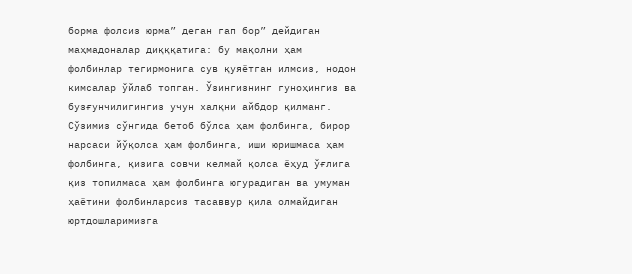борма фолсиз юрма” деган гап бор” дейдиган маҳмадоналар диқққатига: бу мақолни ҳам фолбинлар тегирмонига сув қуяётган илмсиз, нодон кимсалар ўйлаб топган. Ўзингизнинг гуноҳингиз ва бузғунчилигингиз учун халқни айбдор қилманг.
Сўзимиз сўнгида бетоб бўлса ҳам фолбинга, бирор нарсаси йўқолса ҳам фолбинга, иши юришмаса ҳам фолбинга, қизига совчи келмай қолса ёҳуд ўғлига қиз топилмаса ҳам фолбинга югурадиган ва умуман ҳаётини фолбинларсиз тасаввур қила олмайдиган юртдошларимизга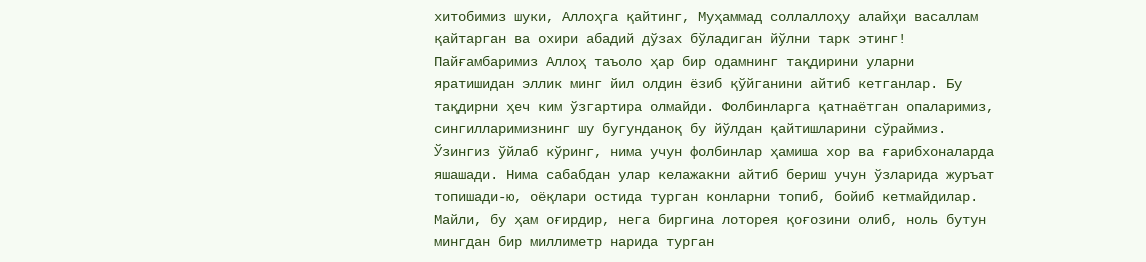хитобимиз шуки, Аллоҳга қайтинг, Муҳаммад соллаллоҳу алайҳи васаллам қайтарган ва охири абадий дўзах бўладиган йўлни тарк этинг! Пайғамбаримиз Аллоҳ таъоло ҳар бир одамнинг тақдирини уларни яратишидан эллик минг йил олдин ёзиб қўйганини айтиб кетганлар. Бу тақдирни ҳеч ким ўзгартира олмайди. Фолбинларга қатнаётган опаларимиз, сингилларимизнинг шу бугунданоқ бу йўлдан қайтишларини сўраймиз. Ўзингиз ўйлаб кўринг, нима учун фолбинлар ҳамиша хор ва ғарибхоналарда яшашади. Нима сабабдан улар келажакни айтиб бериш учун ўзларида журъат топишади-ю, оёқлари остида турган конларни топиб, бойиб кетмайдилар. Майли, бу ҳам оғирдир, нега биргина лоторея қоғозини олиб, ноль бутун мингдан бир миллиметр нарида турган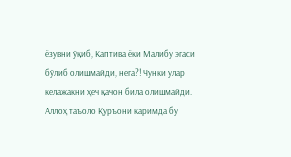ёзувни ўқиб, Каптива ёки Малибу эгаси бўлиб олишмайди, нега?! Чунки улар келажакни ҳеч қачон била олишмайди. Аллоҳ таъоло Қуръони каримда бу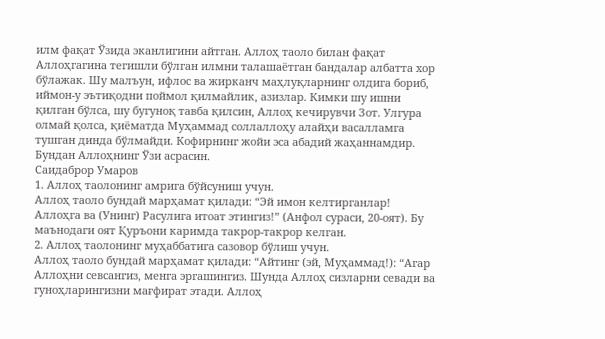илм фақат Ўзида эканлигини айтган. Аллоҳ таоло билан фақат Аллоҳгагина тегишли бўлган илмни талашаётган бандалар албатта хор бўлажак. Шу малъун, ифлос ва жирканч маҳлуқларнинг олдига бориб, иймон-у эътиқодни поймол қилмайлик, азизлар. Кимки шу ишни қилган бўлса, шу бугуноқ тавба қилсин, Аллоҳ кечирувчи Зот. Улгура олмай қолса, қиёматда Муҳаммад соллаллоҳу алайҳи васалламга тушган динда бўлмайди. Кофирнинг жойи эса абадий жаҳаннамдир. Бундан Аллоҳнинг Ўзи асрасин.
Саидаброр Умаров
1. Аллоҳ таолонинг амрига бўйсуниш учун.
Аллоҳ таоло бундай марҳамат қилади: “Эй имон келтирганлар! Аллоҳга ва (Унинг) Расулига итоат этингиз!” (Анфол сураси, 20-оят). Бу маънодаги оят Қуръони каримда такрор-такрор келган.
2. Аллоҳ таолонинг муҳаббатига сазовор бўлиш учун.
Аллоҳ таоло бундай марҳамат қилади: “Айтинг (эй, Муҳаммад!): “Агар Аллоҳни севсангиз, менга эргашингиз. Шунда Аллоҳ сизларни севади ва гуноҳларингизни мағфират этади. Аллоҳ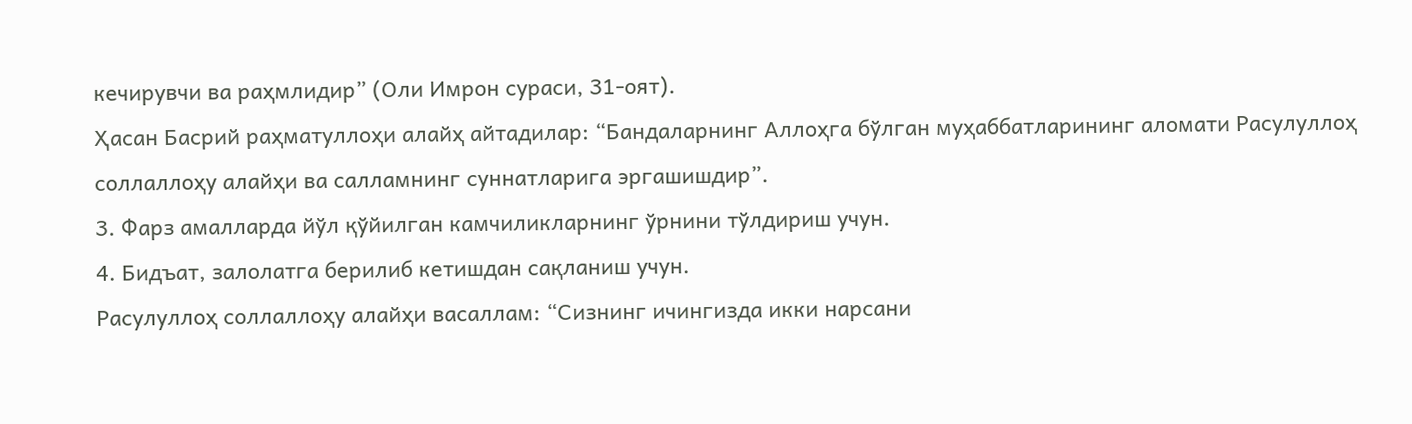кечирувчи ва раҳмлидир” (Оли Имрон сураси, 31-оят).
Ҳасан Басрий раҳматуллоҳи алайҳ айтадилар: “Бандаларнинг Аллоҳга бўлган муҳаббатларининг аломати Расулуллоҳ соллаллоҳу алайҳи ва салламнинг суннатларига эргашишдир”.
3. Фарз амалларда йўл қўйилган камчиликларнинг ўрнини тўлдириш учун.
4. Бидъат, залолатга берилиб кетишдан сақланиш учун.
Расулуллоҳ соллаллоҳу алайҳи васаллам: “Сизнинг ичингизда икки нарсани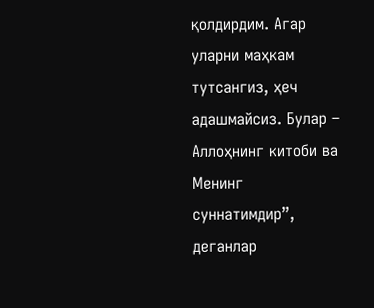қолдирдим. Агар уларни маҳкам тутсангиз, ҳеч адашмайсиз. Булар – Аллоҳнинг китоби ва Менинг суннатимдир”, деганлар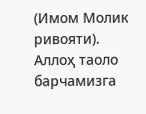(Имом Молик ривояти).
Аллоҳ таоло барчамизга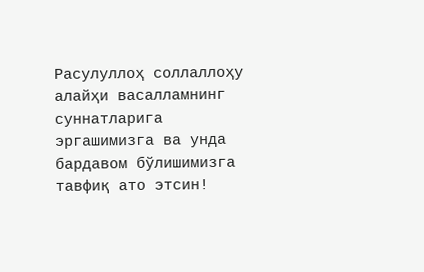Расулуллоҳ соллаллоҳу алайҳи васалламнинг суннатларига эргашимизга ва унда бардавом бўлишимизга тавфиқ ато этсин!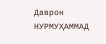Даврон НУРМУҲАММАД